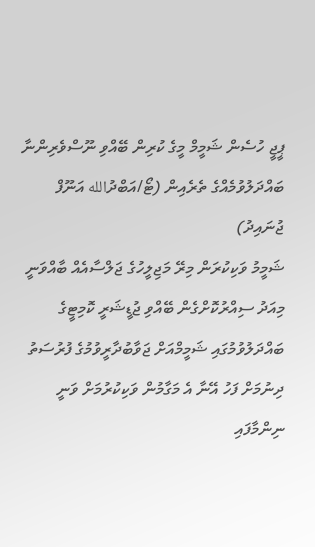ޕީޖީ ހުސެން ޝަމީމް މީގެ ކުރިން ބޭއްވި ނޫސްވެރިންނާ ބައްދަލުވުމެއްގެ ތެރެއިން (ޓޯ/އަބްދުالله އަނޫފް ޖުނައިދު)
ޝަމީމު ވަކިކުރަން މިރޭ މަޖިލީހުގެ ޖަލްސާއެއް ބާއްވަނީ
މިއަދު ސިއްރުކޮށްގެން ބޭއްވި ޖުޑީޝަރީ ކޮމިޓީގެ ބައްދަލުވުމުގައި ޝަމީމްއަށް ޖަވާބުދާރީވުމުގެ ފުރުސަތު ދިނުމަށް ފަހު އޭނާ އެ މަގާމުން ވަކިކުރުމަށް ވަނީ ނިންމާފައި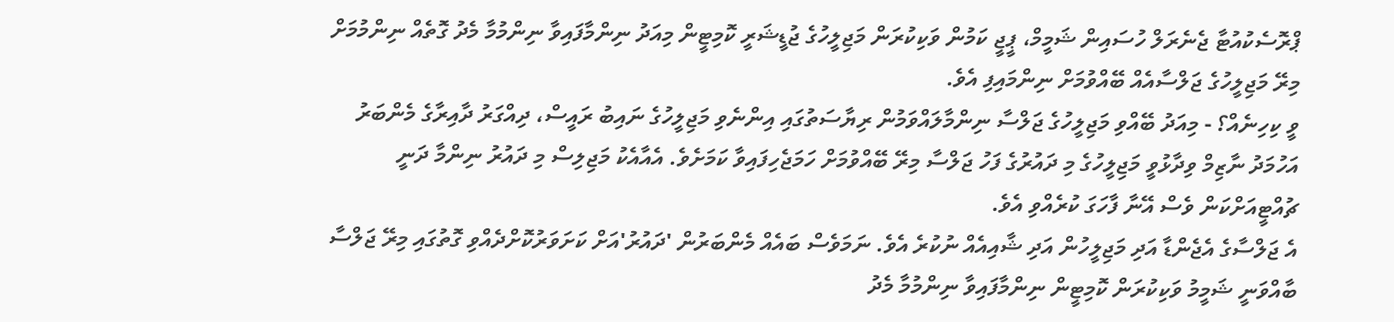ޕްރޮސެކުއުޓާ ޖެނެރަލް ހުސައިން ޝަމީމް، ޕީޖީ ކަމުން ވަކިކުރަން މަޖިލީހުގެ ޖުޑީޝަރީ ކޮމިޓީން މިއަދު ނިންމާފައިވާ ނިންމުމާ މެދު ގޮތެއް ނިންމުމަށް މިރޭ މަޖިލީހުގެ ޖަލްސާއެއް ބޭއްވުމަށް ނިންމައިފި އެވެ.
ވީ ކިހިނެއް؟ - މިއަދު ބޭއްވި މަޖިލީހުގެ ޖަލްސާ ނިންމާލައްވަމުން ރިޔާސަތުގައި އިންނެވި މަޖިލީހުގެ ނައިބު ރައީސް، ދިއްގަރު ދާއިރާގެ މެންބަރު އަހުމަދު ނާޒިމް ވިދާޅުވީ މަޖިލީހުގެ މި ދައުރުގެ ފަހު ޖަލްސާ މިރޭ ބޭއްވުމަށް ހަމަޖެހިފައިވާ ކަމަށެވެ. އެއާއެކު މަޖިލިސް މި ދައުރު ނިންމާ ދަނީ ޗުއްޓީއަށްކަން ވެސް އޭނާ ފާހަގަ ކުރެއްވި އެވެ.
އެ ޖަލްސާގެ އެޖެންޑާ އަދި މަޖިލީހުން އަދި ޝާއިއެއް ނުކުރެ އެވެ. ނަމަވެސް ބައެއް މެންބަރުން 'ދައުރު'އަށް ކަށަވަރުކޮށްދެއްވި ގޮތުގައި މިރޭ ޖަލްސާ ބާއްވަނީ ޝަމީމު ވަކިކުރަން ކޮމިޓީން ނިންމާފައިވާ ނިންމުމާ މެދު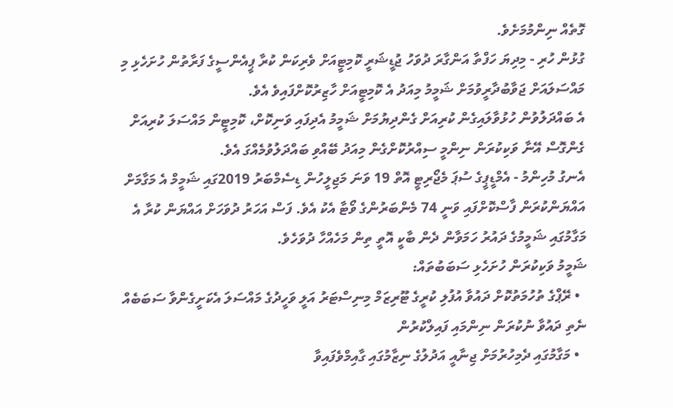ގޮތެއް ނިންމުމަށެވެ.
ގުޅުން ހުރި - މިދިޔަ ހަފްތާ އަންގާރަ ދުވަހު ޖުޑީޝަރީ ކޮމިޓީއަށް ވެރިކަން ކުރާ ޕީއެންސީގެ ފަރާތުން ހުށަހެޅި މި މައްސަލައަށް ޖަވާބުދާރީވުމަށް ޝަމީމު މިއަދު އެ ކޮމިޓީއަށް ހާޒިރުކޮށްފައިވެ އެވެ.
އެ ބައްދަލުވުން ހުޅުވާލައިގެން ކުރިއަށް ގެންދިޔުމަށް ޝަމީމު އެދިފައި ވަނިކޮށް، ކޮމިޓީން މައްސަލަ ކުރިއަށް ގެންގޮސް އޭނާ ވަކިކުރަން ނިންމީ ސިއްރުކޮށްގެން މިއަދު ބޭއްވި ބައްދަލުވުމެއްގަ އެވެ.
އެނގު މުހިންމު - އެމްޑީޕީގެ ސުޕަ މެޖޯރިޓީ އޮތް 19 ވަނަ މަޖިލީހުން ޑިސެމްބަރު 2019ގައި ޝަމީމް އެ މަގާމަށް އައްޔަންކުރަން ފާސްކޮށްފައި ވަނީ 74 މެންބަރުންގެ ވޯޓާ އެކު އެވެ. ފަސް އަހަރު ދުވަހަށް އައްޔަން ކުރާ އެ މަގާމުގައި ޝަމީމުގެ ދައުރު ހަމަވާން ދެން ބާކީ އޮތީ ތިން މަހެއްހާ ދުވަހެވެ.
ޝަމީމު ވަކިކުރަން ހުށަހެޅި ސަބަބުތައް:
  • ރޭޕްގެ ތުހުމަތުކޮށް ދައުވާ އުފުލި ކުރީގެ ޓޫރިޒަމް މިނިސްޓަރު އަލީ ވަހީދުގެ މައްސަލަ އެކަށީގެންވާ ސަބަބެއް ނެތި ދައުވާ ނުކުރަން ނިންމައި ފައިލްކުރުން
  • މަގާމުގައި ދެމިހުރުމަށް ޖިނާއީ އަދުލުގެ ނިޒާމުގައި ގާއިމްވެފައިވާ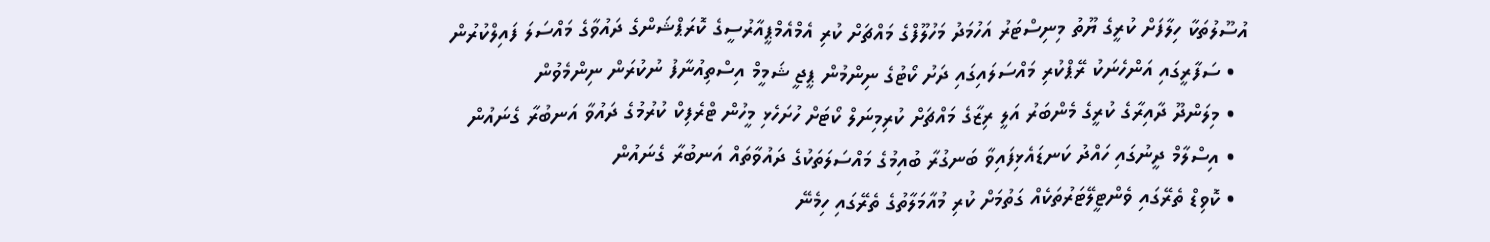އުސޫލުތަކާ ހިލާފަށް ކުރީގެ ޔޫތު މިނިސްޓަރު އަހުމަދު މަހުލޫފްގެ މައްޗަށް ކުރި އެމްއެމްޕީއާރުސީގެ ކޮރަޕްޝަންގެ ދައުވާގެ މައްސަލަ ފައިލްކުރުން
  • ސަފާރީގައި އަންހެނަކު ރޭޕްކުރި މައްސަލައިގައި ދަށު ކޯޓުގެ ނިންމުން ޕީޖީ ޝަމީމް އިސްތިއުނާފު ނުކުރަން ނިންމެވުން
  • މިލަންދޫ ދާއިރާގެ ކުރީގެ މެންބަރު އަލީ ރިޒާގެ މައްޗަށް ކުރިމިނަލް ކޯޓަށް ހުށަހެޅި މީހުން ޓްރެފިކް ކުރުމުގެ ދައުވާ އަނބުރާ ގެނައުން
  • އިސްލާމް ދީނުގައި ހައްދު ކަނޑައެޅިފައިވާ ބަނގުރާ ބުއިމުގެ މައްސަލަތަކުގެ ދައުވާތައް އަނބުރާ ގެނައުން
  • ކޮވިޑް ތެރޭގައި ވެންޓީލޭޓަރުތަކެއް ގަތުމަށް ކުރި މުއާމަލާތުގެ ތެރޭގައި ހިމެނޭ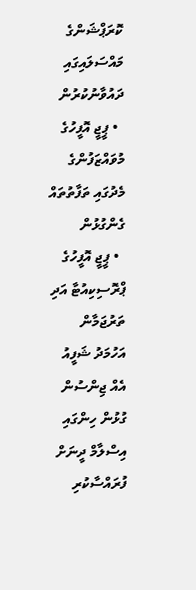ކޮރަޕްޝަންގެ މައްސަލައިގައި ދައުވާނުކުރުން
  • ޕީޖީ އޮފީހުގެ މުވައްޒަފުންގެ މެދުގައި ތަފާތުތައް ގެންގުޅުން
  • ޕީޖީ އޮފީހުގެ ޕްރޮސިކިއުޓާ އަދި ތަރުޖަމާން އަހުމަދު ޝަފީއު އެއް ޖިންސުން ގުޅުން ހިންގައި އިސްލާމް ދީނަށް ފުރައްސާކުރި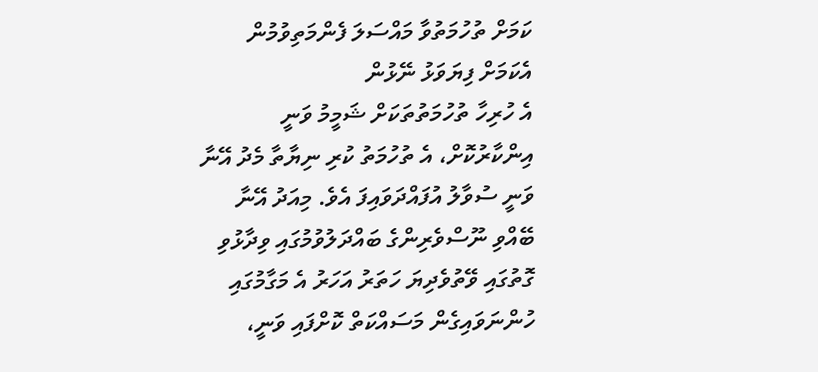ކަމަށް ތުހުމަތުވާ މައްސަލަ ފެންމަތިވުމުން އެކަމަށް ފިޔަވަޅު ނޭޅުން
އެ ހުރިހާ ތުހުމަތުތަކަށް ޝަމީމު ވަނީ އިންކާރުކޮށް، އެ ތުހުމަތު ކުރި ނިޔާތާ މެދު އޭނާ ވަނީ ސުވާލު އުފައްދަވައިފަ އެވެ. މިއަދު އޭނާ ބޭއްވި ނޫސްވެރިންގެ ބައްދަލުވުމުގައި ވިދާޅުވި ގޮތުގައި ވޭތުވެދިޔަ ހަތަރު އަހަރު އެ މަގާމުގައި ހުންނަވައިގެން މަސައްކަތް ކޮށްފައި ވަނީ،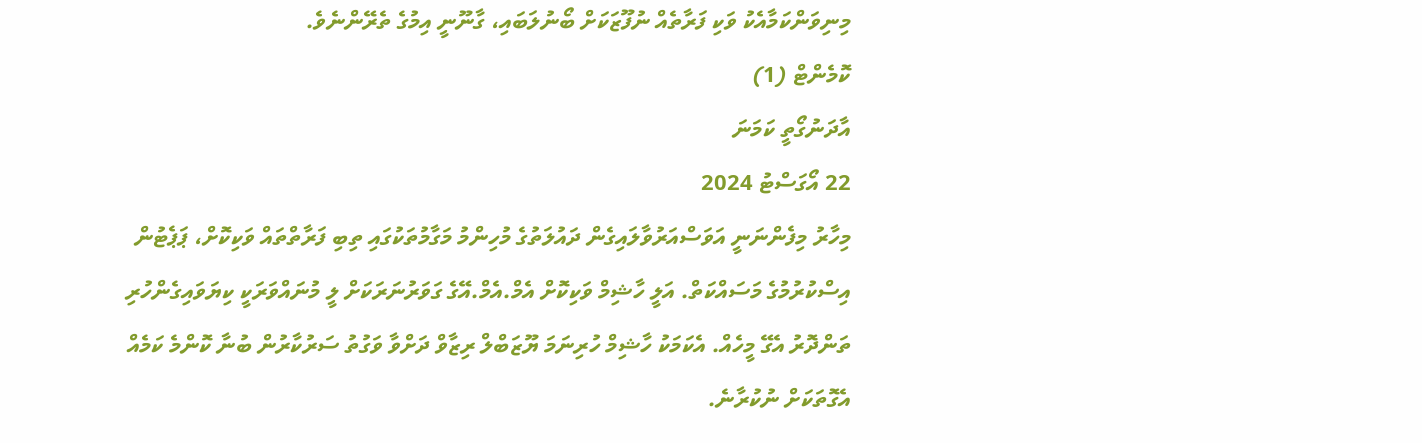މިނިވަންކަމާއެކު ވަކި ފަރާތެއް ނުފޫޒަކަށް ބޯނުލަބައި، ގާނޫނީ އިމުގެ ތެރޭންނެވެ.
ކޮމެންޓް (1)
އާދަނުގޯތީ ކަމަނަ
22 އޯގަސްޓު 2024
މިހާރު މިފެންނަނީ އަވަސްއަރުވާލައިގެން ދައުލަތުގެ މުހިންމު މަގާމުތަކުގައި ތިބި ފަރާތްތައް ވަކިކޮށް، ޕަޕެޓުން އިސްކުރުމުގެ މަސައްކަތް. އަލީ ހާޝިމް ވަކިކޮށް އެމް.އެމް.އޭގެ ގަވަރުނަރަކަށް ލީ މުނައްވަރަކީ ކިޔަވައިގެންހުރި ތަންދޮރު އެގޭ މީހެއް. އެކަމަކު ހާޝިމް ހުރިނަމަ ޔޫޒަބްލް ރިޒާވް ދަށްވާ ވަގުތު ސަރުކާރުން ބުނާ ކޮންމެ ކަމެއް އެގޮތަކަށް ނުކުރާނެ.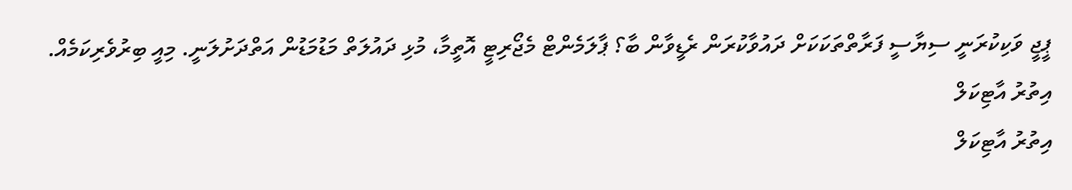ޕީޖީ ވަކިކުރަނީ ސިޔާސީ ފަރާތްތަކަކަށް ދައުވާކުރަން ރެޑީވާން ބާ؟ ޕާލަމެންޓް މެޖޯރިޓީ އޮތީމާ، މުޅި ދައުލަތް މަޑުމަޑުން އަތްދަށުލަނީ. މިއީ ބިރުވެރިކަމެއް.
އިތުރު އާޓިކަލް
އިތުރު އާޓިކަލް